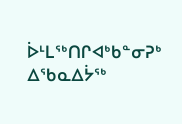ᐆᒻᒪᖅᑎᒋᐊᒃᑲᓐᓂᕈᒃ ᐃᖃᓇᐃᔮᖅ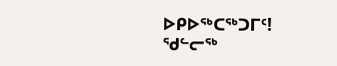ᐅᑭᐅᖅᑕᖅᑐᒥᑦ!
ᖁᓪᓕᖅ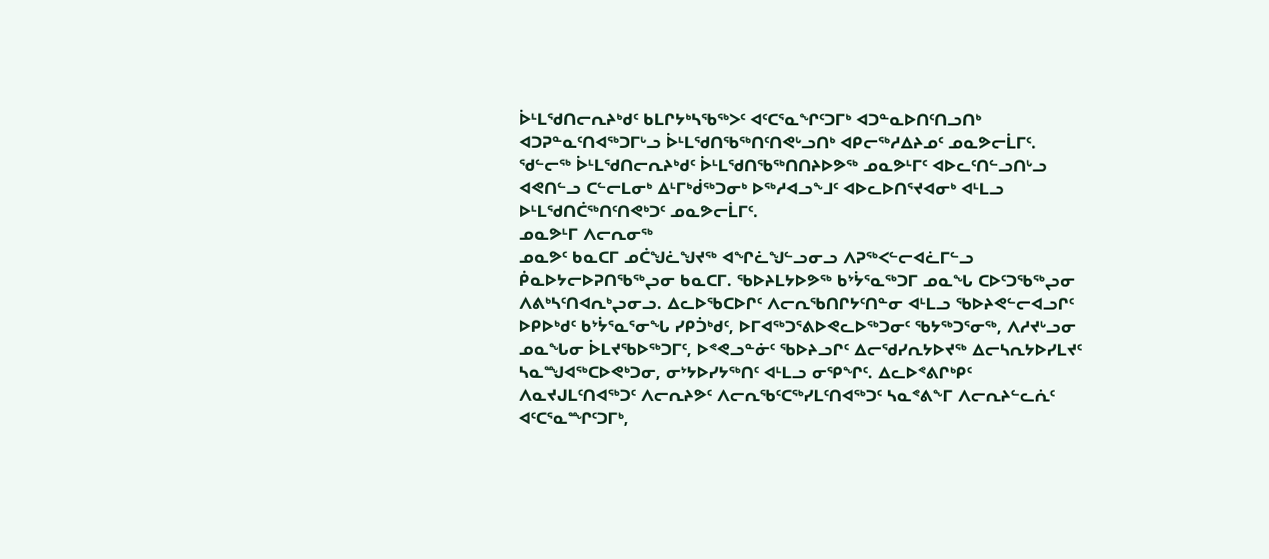ᐆᒻᒪᖁᑎᓕᕆᔨᒃᑯᑦ ᑲᒪᒋᔭᒃᓴᖃᖅᐳᑦ ᐊᑦᑕᕐᓇᖏᑦᑐᒥᒃ ᐊᑐᓐᓇᐅᑎᑦᑎᓗᑎᒃ ᐊᑐᕈᓐᓇᑦᑎᐊᖅᑐᒥᒡᓗ ᐆᒻᒪᖁᑎᖃᖅᑎᑦᑎᕙᒡᓗᑎᒃ ᐊᑭᓕᖅᓱᐃᔨᓄᑦ ᓄᓇᕗᓕᒫᒥᑦ. ᖁᓪᓕᖅ ᐆᒻᒪᖁᑎᓕᕆᔨᒃᑯᑦ ᐆᒻᒪᖁᑎᖃᖅᑎᑎᔨᐅᕗᖅ ᓄᓇᕗᒻᒥᑦ ᐊᐅᓚᑦᑎᓪᓗᑎᒡᓗ ᐊᕙᑎᓪᓗ ᑕᓪᓕᒪᓂᒃ ᐃᒻᒥᒃᑰᖅᑐᓂᒃ ᐅᖅᓱᐊᓗᖕᒧᑦ ᐊᐅᓚᐅᑎᕐᔪᐊᓂᒃ ᐊᒻᒪᓗ ᐅᒻᒪᖁᑎᑖᖅᑎᑦᑎᕙᒃᑐᑦ ᓄᓇᕗᓕᒫᒥᑦ.
ᓄᓇᕗᒻᒥ ᐱᓕᕆᓂᖅ
ᓄᓇᕗᑦ ᑲᓇᑕᒥ ᓄᑖᖑᓛᖑᔪᖅ ᐊᖏᓛᖑᓪᓗᓂᓗ ᐱᕈᖅᐸᓪᓕᐊᓛᒥᓪᓗ ᑮᓇᐅᔭᓕᐅᕈᑎᖃᖅᖢᓂ ᑲᓇᑕᒥ. ᖃᐅᔨᒪᔭᐅᕗᖅ ᑲᔾᔮᕐᓇᖅᑐᒥ ᓄᓇᖓ ᑕᐅᑦᑐᖃᖅᖢᓂ ᐱᕕᒃᓴᑦᑎᐊᕆᒃᖢᓂᓗ. ᐃᓚᐅᖃᑕᐅᒋᑦ ᐱᓕᕆᖃᑎᒋᔭᑦᑎᓐᓂ ᐊᒻᒪᓗ ᖃᐅᔨᕙᓪᓕᐊᓗᒋᑦ ᐅᑭᐅᒃᑯᑦ ᑲᔾᔮᕐᓇᕐᓂᖓ ᓯᑭᑑᒃᑯᑦ, ᐅᒥᐊᖅᑐᕐᕕᐅᕙᓚᐅᖅᑐᓂᑦ ᖃᔭᖅᑐᕐᓂᖅ, ᐱᓱᔪᒡᓗᓂ ᓄᓇᖓᓂ ᐆᒪᔪᖃᐅᖅᑐᒥᑦ, ᐅᕝᕙᓗᓐᓃᑦ ᖃᐅᔨᓗᒋᑦ ᐃᓕᖁᓯᕆᔭᐅᔪᖅ ᐃᓕᓴᕆᔭᐅᓯᒪᔪᑦ ᓴᓇᙳᐊᖅᑕᐅᕙᒃᑐᓂ, ᓂᔾᔭᐅᓯᔭᖅᑎᑦ ᐊᒻᒪᓗ ᓂᕿᖏᑦ. ᐃᓚᐅᕝᕕᒋᒃᑭᑦ ᐱᓇᔪᒍᒪᑦᑎᐊᖅᑐᑦ ᐱᓕᕆᔨᕗᑦ ᐱᓕᕆᖃᑦᑕᖅᓯᒪᑦᑎᐊᖅᑐᑦ ᓴᓇᕝᕕᖕᒥ ᐱᓕᕆᔨᓪᓚᕇᑦ ᐊᑦᑕᕐᓇᙱᑦᑐᒥᒃ,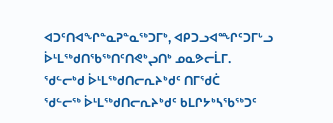ᐊᑐᑦᑎᐊᖏᓐᓇᕈᓐᓇᖅᑐᒥᒃ, ᐊᑭᑐᓗᐊᙱᑦᑐᒥᒡᓗ ᐆᒻᒪᖅᑯᑎᖃᖅᑎᑦᑎᕙᒃᖢᑎᒃ ᓄᓇᕗᓕᒫᒥ.
ᖁᓪᓕᒃᑯ ᐆᒻᒪᖅᑯᑎᓕᕆᔨᒃᑯᑦ ᑎᒥᖁᑖ
ᖁᓪᓕᖅ ᐆᒻᒪᖅᑯᑎᓕᕆᔨᒃᑯᑦ ᑲᒪᒋᔭᒃᓴᖃᖅᑐᑦ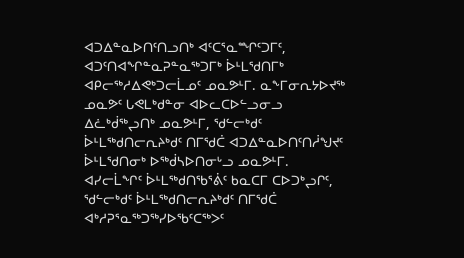ᐊᑐᐃᓐᓇᐅᑎᑦᑎᓗᑎᒃ ᐊᑦᑕᕐᓇᙱᑦᑐᒥᑦ, ᐊᑐᑦᑎᐊᖏᓐᓇᕈᓐᓇᖅᑐᒥᒃ ᐆᒻᒪᖁᑎᒥᒃ ᐊᑭᓕᖅᓱᐃᕙᒃᑐᓕᒫᓄᑦ ᓄᓇᕗᒻᒥ. ᓇᖕᒥᓂᕆᔭᐅᔪᖅ ᓄᓇᕗᑦ ᒐᕙᒪᒃᑯᓐᓂ ᐊᐅᓚᑕᐅᓪᓗᓂᓗ ᐃᓛᒃᑰᖅᖢᑎᒃ ᓄᓇᕗᒻᒥ, ᖁᓪᓕᒃᑯᑦ ᐆᒻᒪᖅᑯᑎᓕᕆᔨᒃᑯᑦ ᑎᒥᖁᑖ ᐊᑐᐃᓐᓇᐅᑎᑦᑎᓲᖑᔪᑦ ᐆᒻᒪᖁᑎᓂᒃ ᐅᖅᑰᓴᐅᑎᓂᒡᓗ ᓄᓇᕗᒻᒥ. ᐊᓯᓕᒫᖏᑦ ᐆᒻᒪᖅᑯᑎᖃᕐᕖᑦ ᑲᓇᑕᒥ ᑕᐅᑐᒃᖢᒋᑦ, ᖁᓪᓕᒃᑯᑦ ᐆᒻᒪᖅᑯᑎᓕᕆᔨᒃᑯᑦ ᑎᒥᖁᑖ ᐊᒃᓱᕈᕐᓇᖅᑐᖅᓯᐅᖃᑦᑕᖅᐳᑦ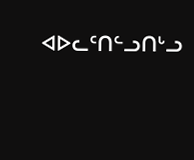ᐊᐅᓚᑦᑎᓪᓗᑎᒡᓗ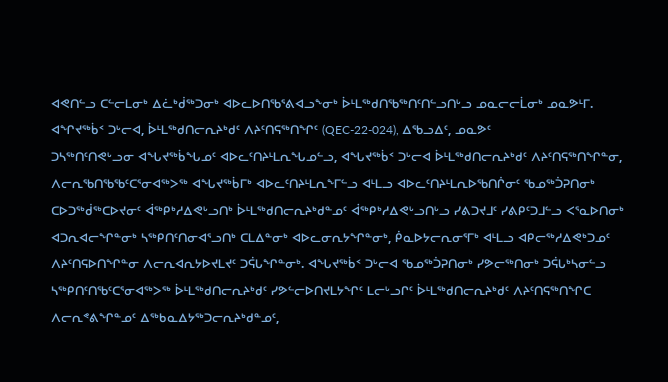ᐊᕙᑎᓪᓗ ᑕᓪᓕᒪᓂᒃ ᐃᓛᒃᑰᖅᑐᓂᒃ ᐊᐅᓚᐅᑎᖃᕐᕕᐊᓗᖕᓂᒃ ᐆᒻᒪᖅᑯᑎᖃᖅᑎᑦᑎᓪᓗᑎᒡᓗ ᓄᓇᓕᓕᒫᓂᒃ ᓄᓇᕗᒻᒥ.
ᐊᖏᔪᖅᑳᑉ ᑐᒡᓕᐊ, ᐆᒻᒪᖅᑯᑎᓕᕆᔨᒃᑯᑦ ᐱᔨᑦᑎᕋᖅᑎᖏᑦ (QEC-22-024), ᐃᖃᓗᐃᑦ, ᓄᓇᕗᑦ
ᑐᓴᖅᑎᑦᑎᕙᒡᓗᓂ ᐊᖓᔪᖅᑳᖓᓄᑦ ᐊᐅᓚᑦᑎᔨᒻᒪᕆᖓᓄᓪᓗ, ᐊᖓᔪᖅᑳᑉ ᑐᒡᓕᐊ ᐆᒻᒪᖅᑯᑎᓕᕆᔨᒃᑯᑦ ᐱᔨᑦᑎᕋᖅᑎᖏᓐᓂ, ᐱᓕᕆᖃᑎᖃᖃᑦᑕᕐᓂᐊᖅᐳᖅ ᐊᖓᔪᖅᑳᒥᒃ ᐊᐅᓚᑦᑎᔨᒻᒪᕆᖕᒥᓪᓗ ᐊᒻᒪᓗ ᐊᐅᓚᑦᑎᔨᒻᒪᕆᐅᖃᑎᒌᓂᑦ ᖃᓄᖅᑑᕈᑎᓂᒃ ᑕᐅᑐᖅᑰᖅᑕᐅᔪᓂᑦ ᐋᖅᑭᒃᓱᐃᕙᒡᓗᑎᒃ ᐆᒻᒪᖅᑯᑎᓕᕆᔨᒃᑯᓐᓄᑦ ᐋᖅᑭᒃᓱᐃᕙᒡᓗᑎᒡᓗ ᓯᕕᑐᔪᒧᑦ ᓯᕕᑭᑦᑐᒧᓪᓗ ᐸᕐᓇᐅᑎᓂᒃ ᐊᑐᕆᐊᓕᖏᓐᓂᒃ ᓴᖅᑭᑎᑦᑎᓂᐊᕐᓗᑎᒃ ᑕᒪᐃᓐᓂᒃ ᐊᐅᓚᓂᕆᔭᖏᓐᓂᒃ, ᑮᓇᐅᔭᓕᕆᓂᕐᒥᒃ ᐊᒻᒪᓗ ᐊᑭᓕᖅᓱᐃᕙᒃᑐᓄᑦ ᐱᔨᑦᑎᕋᐅᑎᖏᓐᓂ ᐱᓕᕆᐊᕆᔭᐅᔪᒪᔪᑦ ᑐᕌᒐᖏᓐᓂᒃ. ᐊᖓᔪᖅᑳᑉ ᑐᒡᓕᐊ ᖃᓄᖅᑑᕈᑎᓂᒃ ᓯᕗᓕᖅᑎᓂᒃ ᑐᕌᒐᒃᓴᓂᓪᓗ ᓴᖅᑭᑎᑦᑎᖃᑦᑕᕐᓂᐊᖅᐳᖅ ᐆᒻᒪᖅᑯᑎᓕᕆᔨᒃᑯᑦ ᓯᕗᓪᓕᐅᑎᔪᒪᔭᖏᑦ ᒪᓕᒡᓗᒋᑦ ᐆᒻᒪᖅᑯᑎᓕᕆᔨᒃᑯᑦ ᐱᔨᑦᑎᕋᖅᑎᖏᑕ ᐱᓕᕆᕝᕕᖏᓐᓄᑦ ᐃᖅᑲᓇᐃᔭᖅᑐᓕᕆᔨᒃᑯᓐᓄᑦ,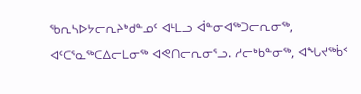ᖃᕆᓴᐅᔭᓕᕆᔨᒃᑯᓐᓄᑦ ᐊᒻᒪᓗ ᐋᓐᓂᐊᖅᑐᓕᕆᓂᖅ, ᐊᑦᑕᕐᓇᖅᑕᐃᓕᒪᓂᖅ ᐊᕙᑎᓕᕆᓂᕐᓗ. ᓱᓕᒃᑲᓐᓂᖅ, ᐊᖓᔪᖅᑳᑉ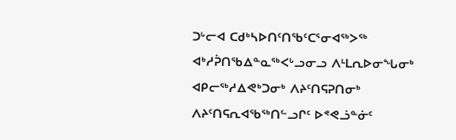ᑐᒡᓕᐊ ᑕᑯᒃᓴᐅᑎᑦᑎᖃᑦᑕᕐᓂᐊᖅᐳᖅ ᐊᒃᓱᕉᑎᖃᐃᓐᓇᖅᐸᒡᓗᓂᓗ ᐱᒻᒪᕆᐅᓂᖓᓂᒃ ᐊᑭᓕᖅᓱᐃᕙᒃᑐᓂᒃ ᐱᔨᑦᑎᕋᕈᑎᓂᒃ ᐱᔨᑦᑎᕋᕆᐊᖃᖅᑎᓪᓗᒋᑦ ᐅᕝᕙᓘᓐᓃᑦ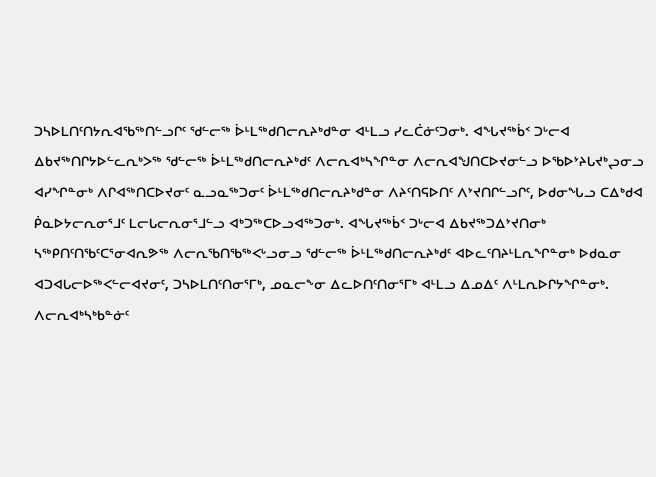ᑐᓴᐅᒪᑎᑦᑎᔭᕆᐊᖃᖅᑎᓪᓗᒋᑦ ᖁᓪᓕᖅ ᐆᒻᒪᖅᑯᑎᓕᕆᔨᒃᑯᓐᓂ ᐊᒻᒪᓗ ᓯᓚᑖᓃᑦᑐᓂᒃ. ᐊᖓᔪᖅᑳᑉ ᑐᒡᓕᐊ ᐃᑲᔪᖅᑎᒋᔭᐅᓪᓚᕆᒃᐳᖅ ᖁᓪᓕᖅ ᐆᒻᒪᖅᑯᑎᓕᕆᔨᒃᑯᑦ ᐱᓕᕆᐊᒃᓴᖏᓐᓂ ᐱᓕᕆᐊᖑᑎᑕᐅᔪᓂᓪᓗ ᐅᖃᐅᔾᔨᒐᔪᒃᖢᓂᓗ ᐊᓯᖏᓐᓂᒃ ᐱᒋᐊᖅᑎᑕᐅᔪᓂᑦ ᓇᓗᓇᖅᑐᓂᑦ ᐆᒻᒪᖅᑯᑎᓕᕆᔨᒃᑯᓐᓂ ᐱᔨᑦᑎᕋᐅᑎᑦ ᐱᔾᔪᑎᒋᓪᓗᒋᑦ, ᐅᑯᓂᖓᓗ ᑕᐃᒃᑯᐊ ᑮᓇᐅᔭᓕᕆᓂᕐᒧᑦ ᒪᓕᒐᓕᕆᓂᕐᒧᓪᓗ ᐊᒃᑐᖅᑕᐅᓗᐊᖅᑐᓂᒃ. ᐊᖓᔪᖅᑳᑉ ᑐᒡᓕᐊ ᐃᑲᔪᖅᑐᐃᔾᔪᑎᓂᒃ ᓴᖅᑭᑎᑦᑎᖃᑦᑕᕐᓂᐊᕆᕗᖅ ᐱᓕᕆᖃᑎᖃᖅᐸᒡᓗᓂᓗ ᖁᓪᓕᖅ ᐆᒻᒪᖅᑯᑎᓕᕆᔨᒃᑯᑦ ᐊᐅᓚᑦᑎᔨᒻᒪᕆᖏᓐᓂᒃ ᐅᑯᓇᓂ ᐊᑐᐊᒐᓕᐅᖅᐸᓪᓕᐊᔪᓂᑦ, ᑐᓴᐅᒪᑎᑦᑎᓂᕐᒥᒃ, ᓄᓇᓕᖕᓂ ᐃᓚᐅᑎᑦᑎᓂᕐᒥᒃ ᐊᒻᒪᓗ ᐃᓄᐃᑦ ᐱᒻᒪᕆᐅᒋᔭᖏᓐᓂᒃ.
ᐱᓕᕆᐊᒃᓴᒃᑲᓐᓃᑦ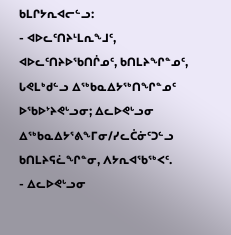ᑲᒪᒋᔭᕆᐊᓕᓪᓗ:
- ᐊᐅᓚᑦᑎᔨᒻᒪᕆᖕᒧᑦ, ᐊᐅᓚᑦᑎᔨᐅᖃᑎᒌᓄᑦ, ᑲᑎᒪᔨᖏᓐᓄᑦ, ᒐᕙᒪᒃᑯᓪᓗ ᐃᖅᑲᓇᐃᔭᖅᑎᖏᓐᓄᑦ ᐅᖃᐅᔾᔨᕙᒡᓗᓂ; ᐃᓚᐅᕙᒡᓗᓂ ᐃᖅᑲᓇᐃᔭᕐᕕᖕᒥᓂ/ᓯᓚᑖᓃᑦᑐᓪᓗ ᑲᑎᒪᔨᕋᓛᖏᓐᓂ, ᐱᔭᕆᐊᖃᖅᐸᑦ.
- ᐃᓚᐅᕙᒡᓗᓂ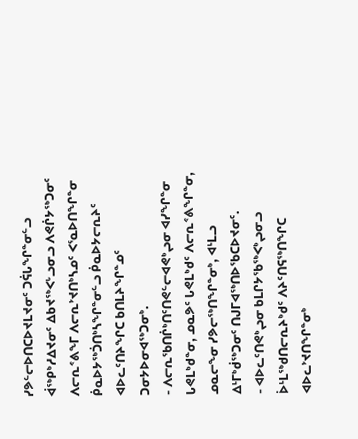ᓯᕗᓪᓕᐅᑎᑕᐅᔪᒪᔪᓂᑦ ᑐᕌᒐᖏᓐᓂᓪᓗ ᐋᖅᑭᒃᓱᐃᔪᓂᑦ ᐃᑲᔪᖅᐸᒡᓗᓂᓗ ᐱᕙᒌᔭᖅᑐᓂᑦ ᐱᓕᕆᕝᕕᖕᒥ ᐱᓕᕆᔾᔪᑎᒃᓴᓄᑦ ᐸᕐᓇᐅᑎᖏᓐᓂ ᑮᓇᐅᔭᖅᑑᑎᒃᓴᖏᓐᓂᓪᓗ ᑮᓇᐅᔭᓕᕆᔨᑦ ᐊᐅᓚᑦᑎᔨᖏᑕ ᑲᑎᒪᔨᖏᓐᓄᑦ ᑐᓂᔭᐅᓂᐊᖅᑐᓂᒃ.
- ᐱᓕᕆᖃᑎᒌᒃᑎᑦᑎᕙᓪᓕᐊᕙᒃᖢᓂ ᐊᓯᖏᓐᓂ ᒐᕙᒪᒃᑯᓐᓂ, ᓄᓇᕗᑦ ᒐᕙᒪᒃᑯᑦ ᐱᓕᕆᕝᕕᖏᓐᓂ, ᓄᓇᓕᖕᓂ ᓯᕗᓕᖅᑎᖏᓐᓂᒃ, ᐊᒻᒪᓗ ᐃᒻᒥᒃᑰᖅᑐᓂᑦ ᑎᒍᒥᐊᖅᑎᐅᖃᑕᐅᔪᓂᑦ.
- ᐊᐅᓚᑦᑎᕙᒃᖢᓂ ᑲᒪᒋᔭᖃᖅᐸᒃᖢᓂᓗ ᐆᒻᒪᖅᑯᑎᓕᕆᔨᒃᑯᑦ ᐱᔨᑦᑎᕋᖅᑎᖏᑕ ᐊᐅᓚᔾᔪᑎᖏᓐᓂᒃ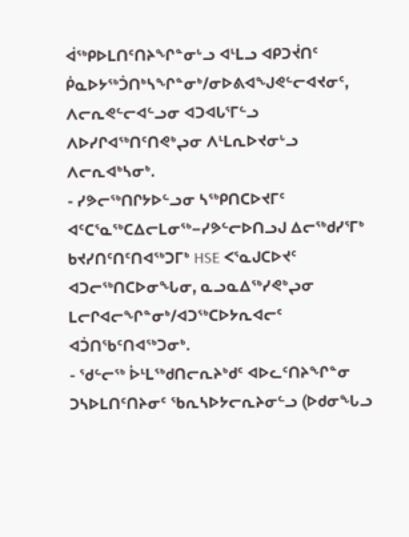ᐋᖅᑭᐅᒪᑎᑦᑎᔨᖏᓐᓂᒡᓗ ᐊᒻᒪᓗ ᐊᑭᑐᔫᑎᑦ ᑮᓇᐅᔭᖅᑑᑎᒃᓴᖏᓐᓂᒃ/ᓂᐅᕕᐊᖑᕙᓪᓕᐊᔪᓂᑦ, ᐱᓕᕆᕙᓪᓕᐊᓪᓗᓂ ᐊᑐᐊᒐᕐᒥᓪᓗ ᐱᐅᓯᒋᐊᖅᑎᑦᑎᕙᒃᖢᓂ ᐱᒻᒪᕆᐅᔪᓂᒡᓗ ᐱᓕᕆᐊᒃᓴᓂᒃ.
- ᓯᕗᓕᖅᑎᒋᔭᐅᓪᓗᓂ ᓴᖅᑭᑎᑕᐅᔪᒥᑦ ᐊᑦᑕᕐᓇᖅᑕᐃᓕᒪᓂᖅ−ᓯᕗᓪᓕᐅᑎᓗᒍ ᐃᓕᖅᑯᓯᕐᒥᒃ ᑲᔪᓯᑎᑦᑎᑦᑎᐊᖅᑐᒥᒃ HSE ᐸᕐᓇᒍᑕᐅᔪᑦ ᐊᑐᓕᖅᑎᑕᐅᓂᖓᓂ, ᓇᓗᓇᐃᖅᓯᕙᒃᖢᓂ ᒪᓕᒋᐊᓕᖏᓐᓂᒃ/ᐊᑐᖅᑕᐅᔭᕆᐊᓕᑦ ᐊᑑᑎᖃᑦᑎᐊᖅᑐᓂᒃ.
- ᖁᓪᓕᖅ ᐆᒻᒪᖅᑯᑎᓕᕆᔨᒃᑯᑦ ᐊᐅᓚᑦᑎᔨᖏᓐᓂ ᑐᓴᐅᒪᑎᑦᑎᔨᓂᑦ ᖃᕆᓴᐅᔭᓕᕆᔨᓂᓪᓗ (ᐅᑯᓂᖓᓗ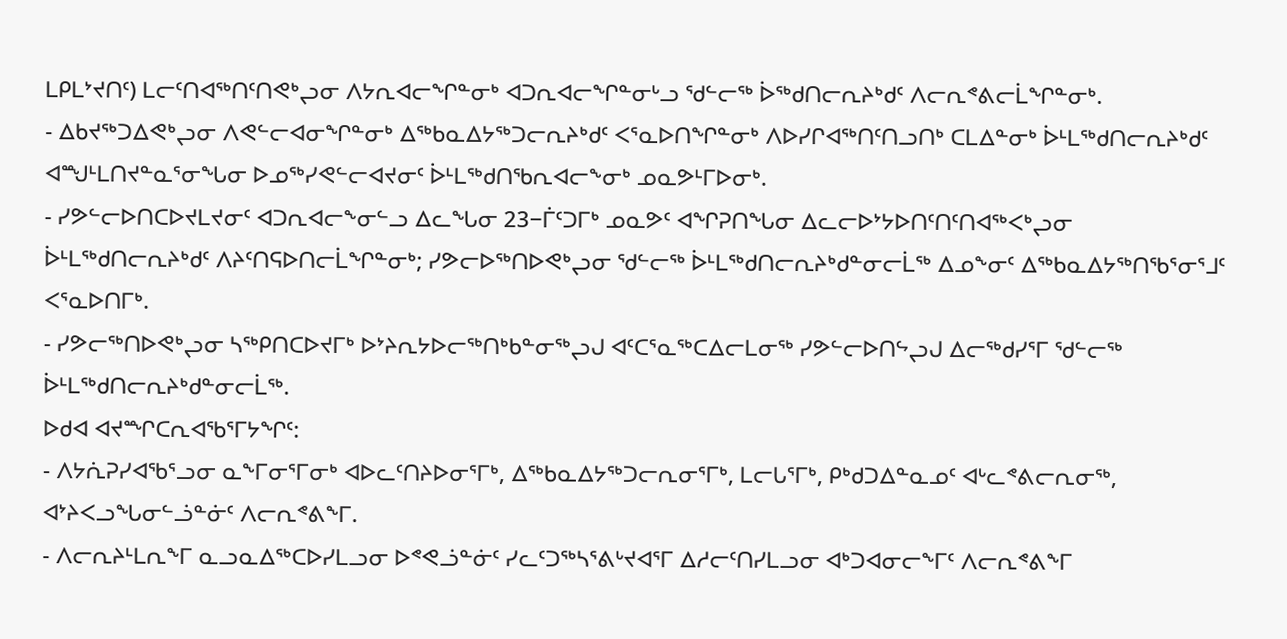ᒪᑭᒪᔾᔪᑎᑦ) ᒪᓕᑦᑎᐊᖅᑎᑦᑎᕙᒃᖢᓂ ᐱᔭᕆᐊᓕᖏᓐᓂᒃ ᐊᑐᕆᐊᓕᖏᓐᓂᒡᓗ ᖁᓪᓕᖅ ᐆᖅᑯᑎᓕᕆᔨᒃᑯᑦ ᐱᓕᕆᕝᕕᓕᒫᖏᓐᓂᒃ.
- ᐃᑲᔪᖅᑐᐃᕙᒃᖢᓂ ᐱᕙᓪᓕᐊᓂᖏᓐᓂᒃ ᐃᖅᑲᓇᐃᔭᖅᑐᓕᕆᔨᒃᑯᑦ ᐸᕐᓇᐅᑎᖏᓐᓂᒃ ᐱᐅᓯᒋᐊᖅᑎᑦᑎᓗᑎᒃ ᑕᒪᐃᓐᓂᒃ ᐆᒻᒪᖅᑯᑎᓕᕆᔨᒃᑯᑦ ᐊᙳᒻᒪᑎᔪᓐᓇᕐᓂᖓᓂ ᐅᓄᖅᓯᕙᓪᓕᐊᔪᓂᑦ ᐆᒻᒪᖅᑯᑎᖃᕆᐊᓕᖕᓂᒃ ᓄᓇᕗᒻᒥᐅᓂᒃ.
- ᓯᕗᓪᓕᐅᑎᑕᐅᔪᒪᔪᓂᑦ ᐊᑐᕆᐊᓕᖕᓂᓪᓗ ᐃᓚᖓᓂ 23−ᒦᑦᑐᒥᒃ ᓄᓇᕗᑦ ᐊᖏᕈᑎᖓᓂ ᐃᓚᓕᐅᔾᔭᐅᑎᑦᑎᑦᑎᐊᖅᐸᒃᖢᓂ ᐆᒻᒪᖅᑯᑎᓕᕆᔨᒃᑯᑦ ᐱᔨᑦᑎᕋᐅᑎᓕᒫᖏᓐᓂᒃ; ᓯᕗᓕᐅᖅᑎᐅᕙᒃᖢᓂ ᖁᓪᓕᖅ ᐆᒻᒪᖅᑯᑎᓕᕆᔨᒃᑯᓐᓂᓕᒫᖅ ᐃᓄᖕᓂᑦ ᐃᖅᑲᓇᐃᔭᖅᑎᖃᕐᓂᕐᒧᑦ ᐸᕐᓇᐅᑎᒥᒃ.
- ᓯᕗᓕᖅᑎᐅᕙᒃᖢᓂ ᓴᖅᑭᑎᑕᐅᔪᒥᒃ ᐅᔾᔨᕆᔭᐅᓕᖅᑎᒃᑲᓐᓂᖅᖢᒍ ᐊᑦᑕᕐᓇᖅᑕᐃᓕᒪᓂᖅ ᓯᕗᓪᓕᐅᑎᖦᖢᒍ ᐃᓕᖅᑯᓯᕐᒥ ᖁᓪᓕᖅ ᐆᒻᒪᖅᑯᑎᓕᕆᔨᒃᑯᓐᓂᓕᒫᖅ.
ᐅᑯᐊ ᐊᔪᙱᑕᕆᐊᖃᕐᒥᔭᖏᑦ:
- ᐱᔭᕇᕈᓯᐊᖃᕐᓗᓂ ᓇᖕᒥᓂᕐᒥᓂᒃ ᐊᐅᓚᑦᑎᔨᐅᓂᕐᒥᒃ, ᐃᖅᑲᓇᐃᔭᖅᑐᓕᕆᓂᕐᒥᒃ, ᒪᓕᒐᕐᒥᒃ, ᑭᒃᑯᑐᐃᓐᓇᓄᑦ ᐊᒡᓚᕝᕕᓕᕆᓂᖅ, ᐊᔾᔨᐸᓗᖓᓂᓪᓘᓐᓃᑦ ᐱᓕᕆᕝᕕᖕᒥ.
- ᐱᓕᕆᔨᒻᒪᕆᖕᒥ ᓇᓗᓇᐃᖅᑕᐅᓯᒪᓗᓂ ᐅᕝᕙᓘᓐᓃᑦ ᓯᓚᑦᑐᖅᓴᕐᕕᒡᔪᐊᕐᒥ ᐃᓱᓕᑦᑎᓯᒪᓗᓂ ᐊᒃᑐᐊᓂᓕᖕᒥᑦ ᐱᓕᕆᕝᕕᖕᒥ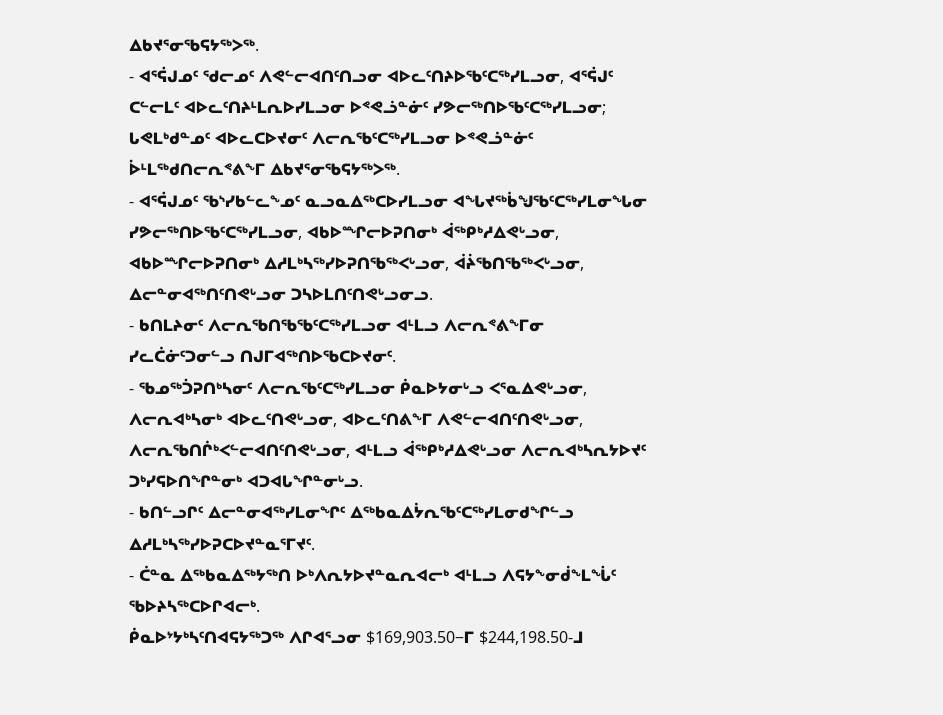ᐃᑲᔪᕐᓂᖃᕋᔭᖅᐳᖅ.
- ᐊᕐᕌᒍᓄᑦ ᖁᓕᓄᑦ ᐱᕙᓪᓕᐊᑎᑦᑎᓗᓂ ᐊᐅᓚᑦᑎᔨᐅᖃᑦᑕᖅᓯᒪᓗᓂ, ᐊᕐᕌᒍᑦ ᑕᓪᓕᒪᑦ ᐊᐅᓚᑦᑎᔨᒻᒪᕆᐅᓯᒪᓗᓂ ᐅᕝᕙᓘᓐᓃᑦ ᓯᕗᓕᖅᑎᐅᖃᑦᑕᖅᓯᒪᓗᓂ; ᒐᕙᒪᒃᑯᓐᓄᑦ ᐊᐅᓚᑕᐅᔪᓂᑦ ᐱᓕᕆᖃᑦᑕᖅᓯᒪᓗᓂ ᐅᕝᕙᓘᓐᓃᑦ ᐆᒻᒪᖅᑯᑎᓕᕆᕝᕕᖕᒥ ᐃᑲᔪᕐᓂᖃᕋᔭᖅᐳᖅ.
- ᐊᕐᕌᒍᓄᑦ ᖃᔅᓯᑲᓪᓚᖕᓄᑦ ᓇᓗᓇᐃᖅᑕᐅᓯᒪᓗᓂ ᐊᖓᔪᖅᑳᖑᖃᑦᑕᖅᓯᒪᓂᖓᓂ ᓯᕗᓕᖅᑎᐅᖃᑦᑕᖅᓯᒪᓗᓂ, ᐊᑲᐅᙱᓕᐅᕈᑎᓂᒃ ᐋᖅᑭᒃᓱᐃᕙᒡᓗᓂ, ᐊᑲᐅᙱᓕᐅᕈᑎᓂᒃ ᐃᓱᒪᒃᓴᖅᓯᐅᕈᑎᖃᖅᐸᒡᓗᓂ, ᐋᔩᖃᑎᖃᖅᐸᒡᓗᓂ, ᐃᓕᓐᓂᐊᖅᑎᑦᑎᕙᒡᓗᓂ ᑐᓴᐅᒪᑎᑦᑎᕙᒡᓗᓂᓗ.
- ᑲᑎᒪᔨᓂᑦ ᐱᓕᕆᖃᑎᖃᖃᑦᑕᖅᓯᒪᓗᓂ ᐊᒻᒪᓗ ᐱᓕᕆᕝᕕᖕᒥᓂ ᓯᓚᑖᓃᑦᑐᓂᓪᓗ ᑎᒍᒥᐊᖅᑎᐅᖃᑕᐅᔪᓂᑦ.
- ᖃᓄᖅᑑᕈᑎᒃᓴᓂᑦ ᐱᓕᕆᖃᑦᑕᖅᓯᒪᓗᓂ ᑮᓇᐅᔭᓂᒡᓗ ᐸᕐᓇᐃᕙᒡᓗᓂ, ᐱᓕᕆᐊᒃᓴᓂᒃ ᐊᐅᓚᑦᑎᕙᒡᓗᓂ, ᐊᐅᓚᑦᑎᕕᖕᒥ ᐱᕙᓪᓕᐊᑎᑦᑎᕙᒡᓗᓂ, ᐱᓕᕆᖃᑎᒌᒃᐸᓪᓕᐊᑎᑦᑎᕙᒡᓗᓂ, ᐊᒻᒪᓗ ᐋᖅᑭᒃᓱᐃᕙᒡᓗᓂ ᐱᓕᕆᐊᒃᓴᕆᔭᐅᔪᑦ ᑐᒃᓯᕋᐅᑎᖏᓐᓂᒃ ᐊᑐᐊᒐᖏᓐᓂᒡᓗ.
- ᑲᑎᓪᓗᒋᑦ ᐃᓕᓐᓂᐊᖅᓯᒪᓂᖏᑦ ᐃᖅᑲᓇᐃᔮᕆᖃᑦᑕᖅᓯᒪᓂᑯᖏᓪᓗ ᐃᓱᒪᒃᓴᖅᓯᐅᕈᑕᐅᔪᓐᓇᕐᒥᔪᑦ.
- ᑖᓐᓇ ᐃᖅᑲᓇᐃᖅᔭᖅᑎ ᐅᒃᐱᕆᔭᐅᔪᓐᓇᕆᐊᓕᒃ ᐊᒻᒪᓗ ᐱᕋᔭᖕᓂᑰᖕᒪᖔᑦ ᖃᐅᔨᓴᖅᑕᐅᒋᐊᓕᒃ.
ᑮᓇᐅᔾᔭᒃᓴᑦᑎᐊᕋᔭᖅᑐᖅ ᐱᒋᐊᕐᓗᓂ $169,903.50−ᒥ $244,198.50-ᒧ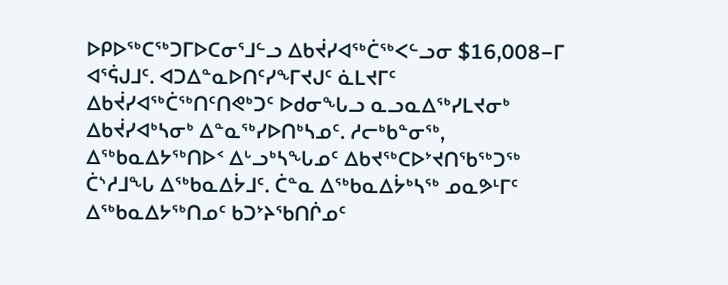ᐅᑭᐅᖅᑕᖅᑐᒥᐅᑕᓂᕐᒧᓪᓗ ᐃᑲᔫᓯᐊᖅᑖᖅᐸᓪᓗᓂ $16,008−ᒥ ᐊᕐᕌᒍᒧᑦ. ᐊᑐᐃᓐᓇᐅᑎᑦᓯᖕᒥᔪᒍᑦ ᓈᒪᔪᒥᑦ ᐃᑲᔫᓯᐊᖅᑖᖅᑎᑦᑎᕙᒃᑐᑦ ᐅᑯᓂᖓᓗ ᓇᓗᓇᐃᖅᓯᒪᔪᓂᒃ ᐃᑲᔫᓯᐊᒃᓴᓂᒃ ᐃᓐᓇᖅᓯᐅᑎᒃᓴᓄᑦ. ᓱᓕᒃᑲᓐᓂᖅ, ᐃᖅᑲᓇᐃᔭᖅᑎᐅᑉ ᐃᒡᓗᒃᓴᖓᓄᑦ ᐃᑲᔪᖅᑕᐅᔾᔪᑎᖃᖅᑐᖅ ᑖᔅᓱᒧᖓ ᐃᖅᑲᓇᐃᔮᒧᑦ. ᑖᓐᓇ ᐃᖅᑲᓇᐃᔮᒃᓴᖅ ᓄᓇᕗᒻᒥᑦ ᐃᖅᑲᓇᐃᔭᖅᑎᓄᑦ ᑲᑐᔾᔨᖃᑎᒌᓄᑦ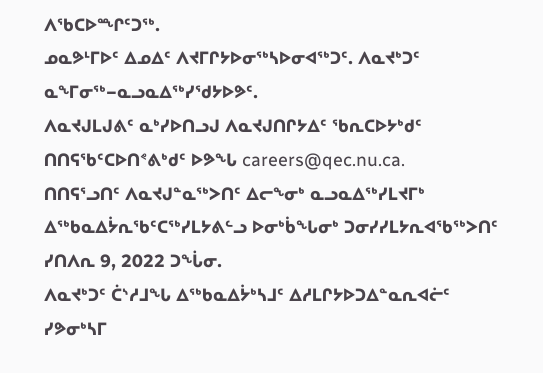ᐱᖃᑕᐅᙱᑦᑐᖅ.
ᓄᓇᕗᒻᒥᐅᑦ ᐃᓄᐃᑦ ᐱᔪᒥᒋᔭᐅᓂᖅᓴᐅᓂᐊᖅᑐᑦ. ᐱᓇᔪᒃᑐᑦ ᓇᖕᒥᓂᖅ−ᓇᓗᓇᐃᖅᓯᖁᔭᐅᕗᑦ.
ᐱᓇᔪᒍᒪᒍᕕᑦ ᓇᒃᓯᐅᑎᓗᒍ ᐱᓇᔪᒍᑎᒋᔭᐃᑦ ᖃᕆᑕᐅᔭᒃᑯᑦ ᑎᑎᕋᖃᑦᑕᐅᑎᕝᕕᒃᑯᑦ ᐅᕗᖓ careers@qec.nu.ca.
ᑎᑎᕋᕐᓗᑎᑦ ᐱᓇᔪᒍᓐᓇᖅᐳᑎᑦ ᐃᓕᖕᓂᒃ ᓇᓗᓇᐃᖅᓯᒪᔪᒥᒃ ᐃᖅᑲᓇᐃᔮᕆᖃᑦᑕᖅᓯᒪᔭᕕᓪᓗ ᐅᓂᒃᑳᖓᓂᒃ ᑐᓂᓯᓯᒪᔭᕆᐊᖃᖅᐳᑎᑦ ᓯᑎᐱᕆ 9, 2022 ᑐᖔᓂ.
ᐱᓇᔪᒃᑐᑦ ᑖᔅᓱᒧᖓ ᐃᖅᑲᓇᐃᔮᒃᓴᒧᑦ ᐃᓱᒪᒋᔭᐅᑐᐃᓐᓇᕆᐊᓖᑦ ᓯᕗᓂᒃᓴᒥ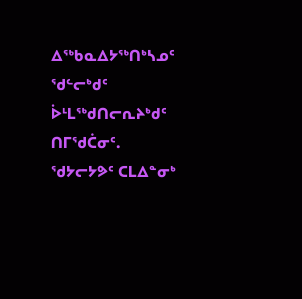ᐃᖅᑲᓇᐃᔭᖅᑎᒃᓴᓄᑦ ᖁᓪᓕᒃᑯᑦ ᐆᒻᒪᖅᑯᑎᓕᕆᔨᒃᑯᑦ ᑎᒥᖁᑖᓂᑦ.
ᖁᔭᓕᔭᕗᑦ ᑕᒪᐃᓐᓂᒃ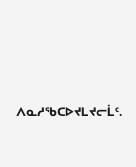ᐱᓇᓱᖃᑕᐅᔪᒪᔪᓕᒫᑦ.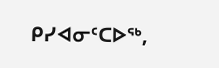ᑭᓯᐊᓂᑦᑕᐅᖅ,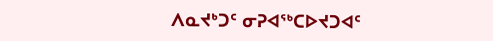ᐱᓇᔪᒃᑐᑦ ᓂᕈᐊᖅᑕᐅᔪᑐᐊᑦ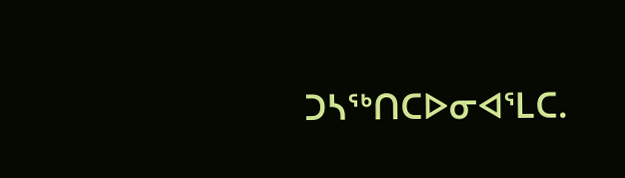ᑐᓴᖅᑎᑕᐅᓂᐊᕐᒪᑕ.